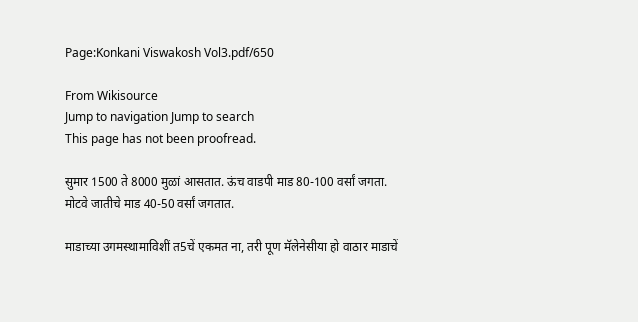Page:Konkani Viswakosh Vol3.pdf/650

From Wikisource
Jump to navigation Jump to search
This page has not been proofread.

सुमार 1500 ते 8000 मुळां आसतात. ऊंच वाडपी माड 80-100 वर्सां जगता. मोटवे जातीचे माड 40-50 वर्सां जगतात.

माडाच्या उगमस्थामाविशीं त5चें एकमत ना, तरी पूण मॅलेनेसीया हो वाठार माडाचें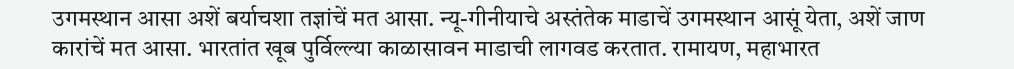उगमस्थान आसा अशें बर्याचशा तज्ञांचें मत आसा. न्यू-गीनीयाचे अस्तंतेक माडाचें उगमस्थान आसूं येता, अशें जाण कारांचें मत आसा. भारतांत खूब पुर्विल्ल्या काळासावन माडाची लागवड करतात. रामायण, महाभारत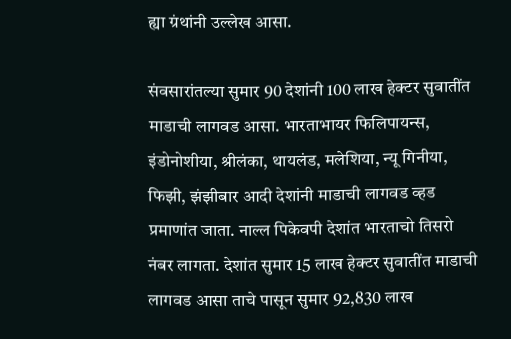ह्या ग्रंथांनी उल्लेख आसा.

संवसारांतल्या सुमार 90 देशांनी 100 लाख हेक्टर सुवातींत माडाची लागवड आसा. भारताभायर फिलिपायन्स, इंडोनोशीया, श्रीलंका, थायलंड, मलेशिया, न्यू गिनीया, फिझी, झंझीबार आदी देशांनी माडाची लागवड व्हड प्रमाणांत जाता. नाल्ल पिकेवपी देशांत भारताचो तिसरो नंबर लागता. देशांत सुमार 15 लाख हेक्टर सुवातींत माडाची लागवड आसा ताचे पासून सुमार 92,830 लाख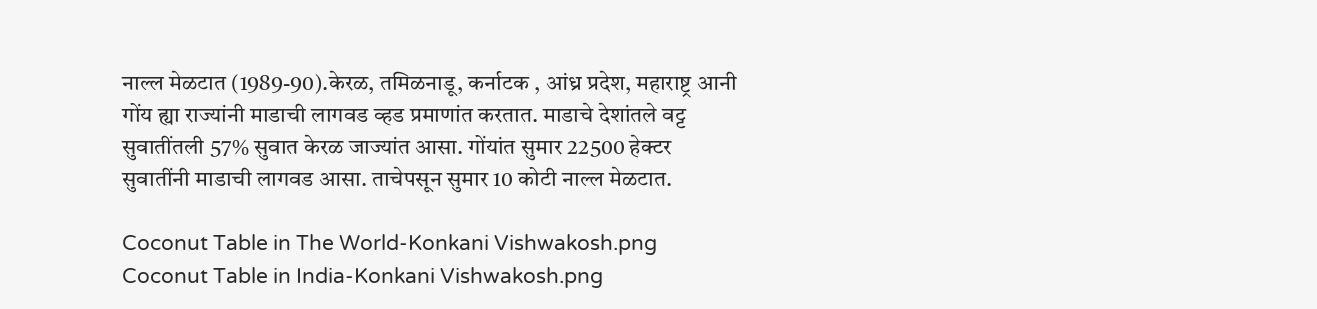नाल्ल मेळटात (1989-90).केरळ, तमिळनाडू, कर्नाटक , आंध्र प्रदेश, महाराष्ट्र आनी गोंय ह्या राज्यांनी माडाची लागवड व्हड प्रमाणांत करतात. माडाचे देशांतले वट्ट सुवातींतली 57% सुवात केरळ जाज्यांत आसा. गोंयांत सुमार 22500 हेक्टर सुवातींनी माडाची लागवड आसा. ताचेपसून सुमार 10 कोटी नाल्ल मेळटात.

Coconut Table in The World-Konkani Vishwakosh.png
Coconut Table in India-Konkani Vishwakosh.png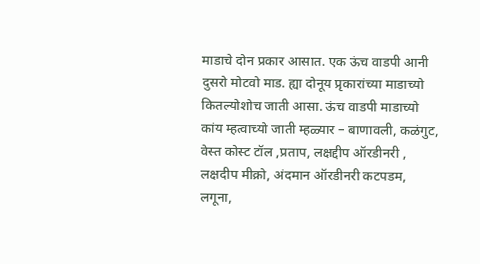माडाचे दोन प्रकार आसात. एक ऊंच वाडपी आनी दुसरो मोटवो माड. ह्या दोनूय प्रृकारांच्या माडाच्यो कितल्योशोच जाती आसा. ऊंच वाडपी माडाच्यो कांय म्हत्वाच्यो जाती म्हळ्यार – बाणावली, कळंगुट, वेस्त कोस्ट टॉल ,प्रताप, लक्षद्दीप ऑरडीनरी , लक्षदीप मीक्रो, अंदमान ऑरडीनरी कटपडम, लगूना,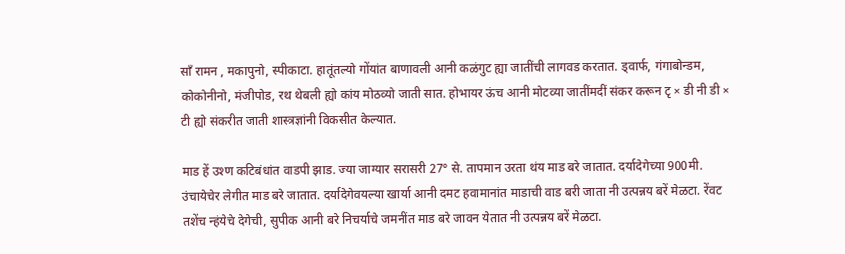साँ रामन , मकापुनो, स्पीकाटा. हातूंतल्यो गोंयांत बाणावली आनी कळंगुट ह्या जातींची लागवड करतात. ड्वार्फ, गंगाबोन्डम, कोकोनीनो, मंजीपोड, रथ थेबली ह्यो कांय मोठव्यो जाती सात. होभायर ऊंच आनी मोटव्या जातींमदीं संकर करून टृ × डी नी डी × टी ह्यो संकरीत जाती शास्त्रज्ञांनी विकसीत केल्यात.

माड हें उश्ण कटिबंधांत वाडपी झाड. ज्या जाग्यार सरासरी 27° से. तापमान उरता थंय माड बरे जातात. दर्यादेगेच्या 900मी. उंचायेचेर लेगीत माड बरे जातात. दर्यादेगेवयल्या खार्या आनी दमट हवामानांत माडाची वाड बरी जाता नी उत्पन्नय बरें मेळटा. रेंवट तशेंच न्हंयेचे देगेची, सुपीक आनी बरे निचर्याचे जमनींत माड बरे जावन येतात नी उत्पन्नय बरें मेळटा.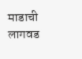माडाची लागवड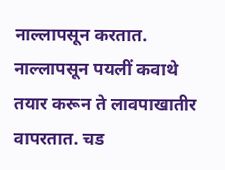नाल्लापसून करतात. नाल्लापसून पयलीं कवाथे तयार करून ते लावपाखातीर वापरतात. चड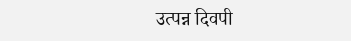उत्पन्न दिवपी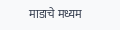माडाचे मध्यम